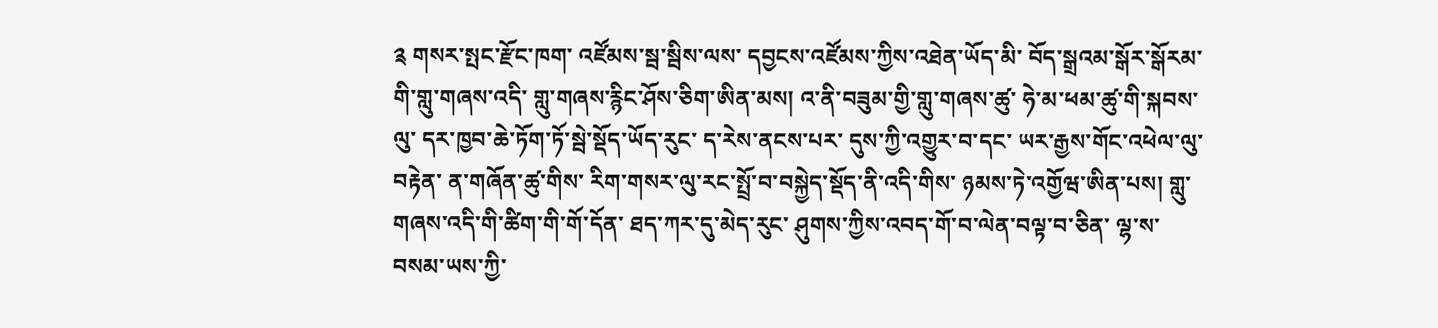༉ གསར་སྤང་རྫོང་ཁག་ འཛོམས་སྦ་སྦིས་ལས་ དབྱངས་འཛོམས་ཀྱིས་འཐེན་ཡོད་མི་ བོད་སྒྲའམ་སྒོར་སྒོརམ་གི་གླུ་གཞས་འདི་ གླུ་གཞས་རྙིང་ཤོས་ཅིག་ཨིན་མས། འ་ནི་བཟུམ་གྱི་གླུ་གཞས་ཚུ་ ཧེ་མ་ཕམ་ཚུ་གི་སྐབས་ལུ་ དར་ཁྱབ་ཆེ་ཏོག་ཏོ་སྦེ་སྡོད་ཡོད་རུང་ ད་རེས་ནངས་པར་ དུས་ཀྱི་འགྱུར་བ་དང་ ཡར་རྒྱས་གོང་འཕེལ་ལུ་བརྟེན་ ན་གཞོན་ཚུ་གིས་ རིག་གསར་ལུ་རང་སྤྲོ་བ་བསྐྱེད་སྡོད་ནི་འདི་གིས་ ཉམས་ཏེ་འགྱོཝ་ཨིན་པས། གླུ་གཞས་འདི་གི་ཚིག་གི་གོ་དོན་ ཐད་ཀར་དུ་མེད་རུང་ ཤུགས་ཀྱིས་འབད་གོ་བ་ལེན་བལྟ་བ་ཅིན་ ལྷ་ས་བསམ་ཡས་ཀྱི་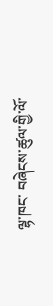ལྷ་ཁང་ བཞེངས་ཚུལ་གྱི་ལོ་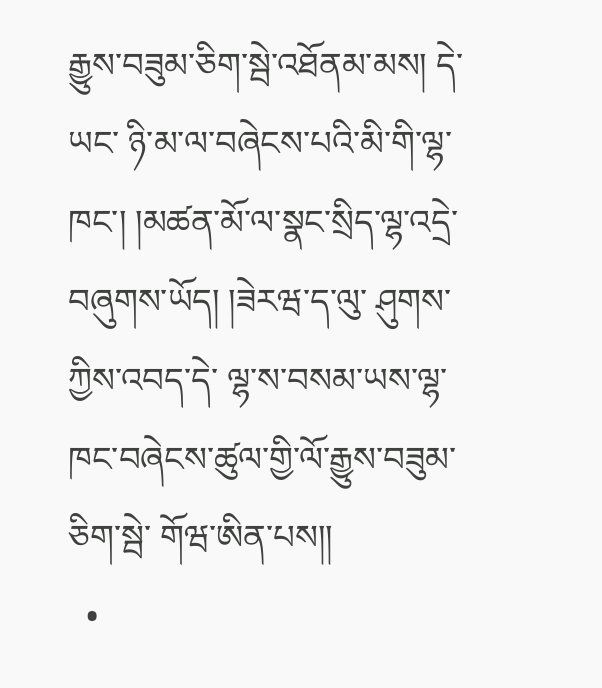རྒྱུས་བཟུམ་ཅིག་སྦེ་འཐོནམ་མས། དེ་ཡང་ ཉི་མ་ལ་བཞེངས་པའི་མི་གི་ལྷ་ཁང་། །མཚན་མོ་ལ་སྣང་སྲིད་ལྷ་འདྲེ་བཞུགས་ཡོད། །ཟེརཝ་ད་ལུ་ ཤུགས་ཀྱིས་འབད་དེ་ ལྷ་ས་བསམ་ཡས་ལྷ་ཁང་བཞེངས་ཚུལ་གྱི་ལོ་རྒྱུས་བཟུམ་ཅིག་སྦེ་ གོཝ་ཨིན་པས།།
  •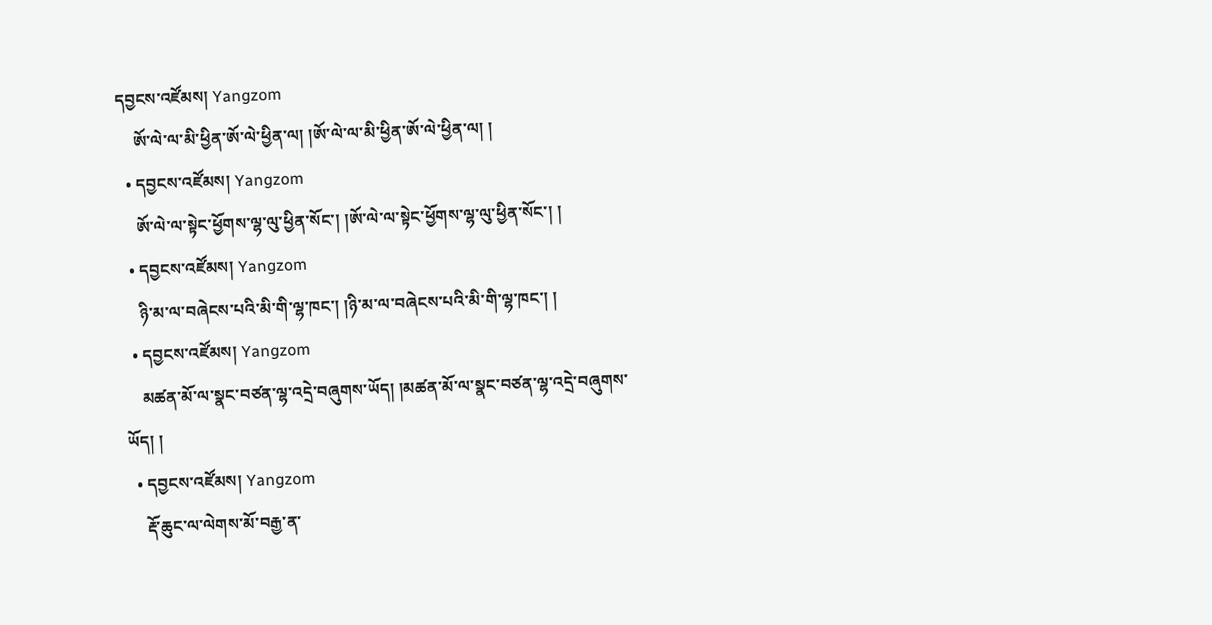དབྱངས་འཛོམས། Yangzom
    ཨོ་ལེ་ལ་མི་ཕྱིན་ཨོ་ལེ་ཕྱིན་ལ། །ཨོ་ལེ་ལ་མི་ཕྱིན་ཨོ་ལེ་ཕྱིན་ལ། །
  • དབྱངས་འཛོམས། Yangzom
    ཨོ་ལེ་ལ་སྟེང་ཕྱོགས་ལྷ་ལུ་ཕྱིན་སོང་། །ཨོ་ལེ་ལ་སྟེང་ཕྱོགས་ལྷ་ལུ་ཕྱིན་སོང་། །
  • དབྱངས་འཛོམས། Yangzom
    ཉི་མ་ལ་བཞེངས་པའི་མི་གི་ལྷ་ཁང་། །ཉི་མ་ལ་བཞེངས་པའི་མི་གི་ལྷ་ཁང་། །
  • དབྱངས་འཛོམས། Yangzom
    མཚན་མོ་ལ་སྣང་བཙན་ལྷ་འདྲེ་བཞུགས་ཡོད། །མཚན་མོ་ལ་སྣང་བཙན་ལྷ་འདྲེ་བཞུགས་ཡོད། །
  • དབྱངས་འཛོམས། Yangzom
    རྡོ་ཆུང་ལ་ལེགས་མོ་བརྒྱ་ན་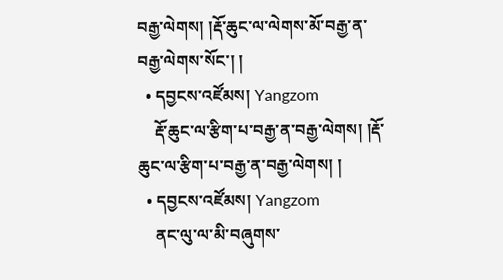བརྒྱ་ལེགས། །རྡོ་ཆུང་ལ་ལེགས་མོ་བརྒྱ་ན་བརྒྱ་ལེགས་སོང་། །
  • དབྱངས་འཛོམས། Yangzom
    རྡོ་ཆུང་ལ་རྩིག་པ་བརྒྱ་ན་བརྒྱ་ལེགས། །རྡོ་ཆུང་ལ་རྩིག་པ་བརྒྱ་ན་བརྒྱ་ལེགས། །
  • དབྱངས་འཛོམས། Yangzom
    ནང་ལུ་ལ་མི་བཞུགས་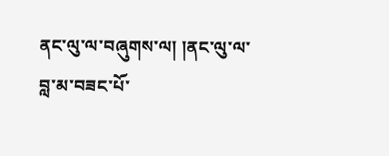ནང་ལུ་ལ་བཞུགས་ལ། །ནང་ལུ་ལ་བླ་མ་བཟང་པོ་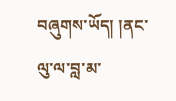བཞུགས་ཡོད། །ནང་ལུ་ལ་བླ་མ་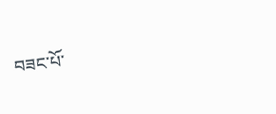བཟང་པོ་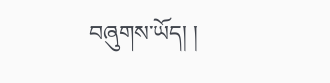བཞུགས་ཡོད། །